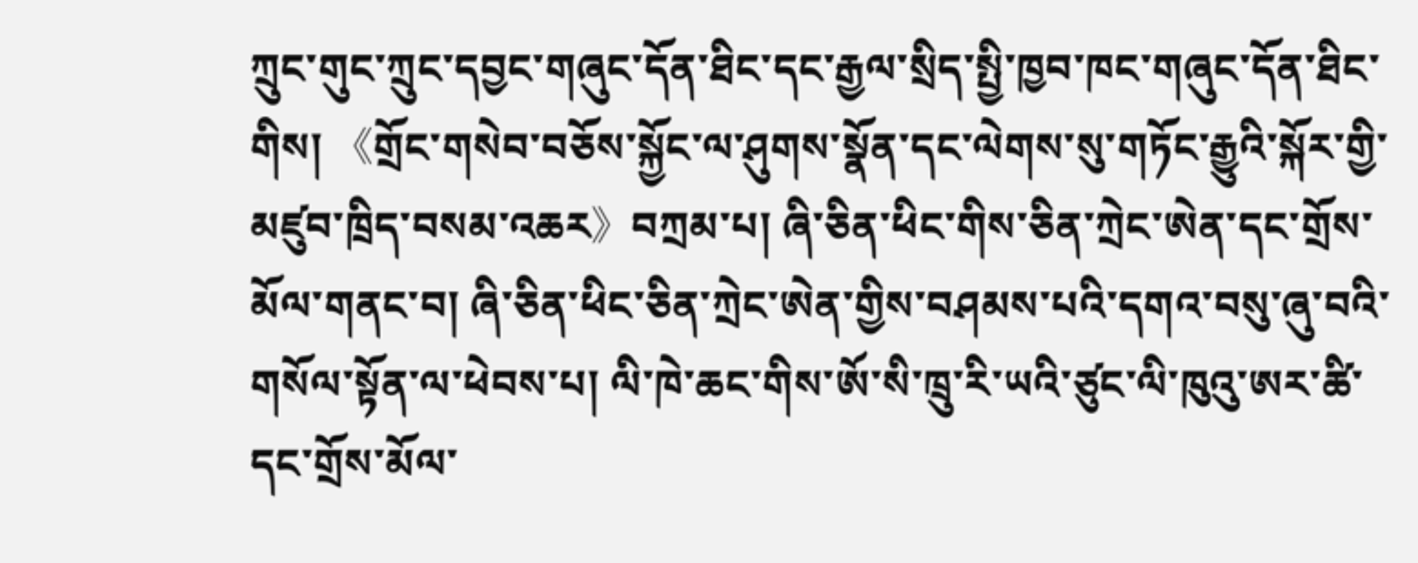ཀྲུང་གུང་ཀྲུང་དབྱང་གཞུང་དོན་ཐིང་དང་རྒྱལ་སྲིད་སྤྱི་ཁྱབ་ཁང་གཞུང་དོན་ཐིང་གིས། 《གྲོང་གསེབ་བཅོས་སྐྱོང་ལ་ཤུགས་སྣོན་དང་ལེགས་སུ་གཏོང་རྒྱུའི་སྐོར་གྱི་མཛུབ་ཁྲིད་བསམ་འཆར》བཀྲམ་པ། ཞི་ཅིན་ཕིང་གིས་ཅིན་ཀྲེང་ཨེན་དང་གྲོས་མོལ་གནང་བ། ཞི་ཅིན་ཕིང་ཅིན་ཀྲེང་ཨེན་གྱིས་བཤམས་པའི་དགའ་བསུ་ཞུ་བའི་གསོལ་སྟོན་ལ་ཕེབས་པ། ལི་ཁེ་ཆང་གིས་ཨོ་སི་ཁྲུ་རི་ཡའི་ཙུང་ལི་ཁུའུ་ཨར་ཚི་དང་གྲོས་མོལ་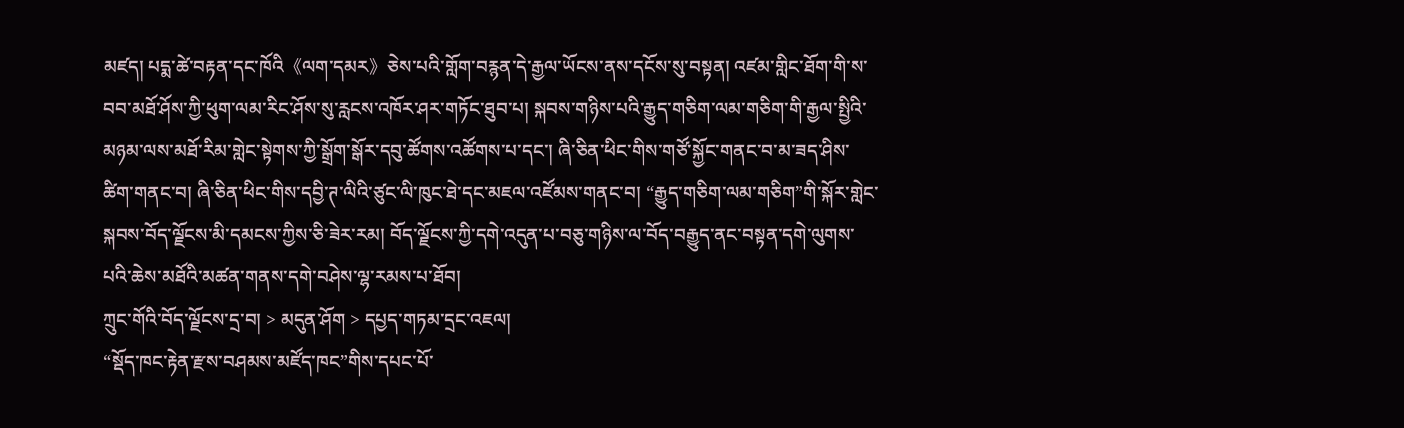མཛད། པདྨ་ཚེ་བརྟན་དང་ཁོའི《ལག་དམར》ཅེས་པའི་གློག་བརྙན་དེ་རྒྱལ་ཡོངས་ནས་དངོས་སུ་བསྟན། འཛམ་གླིང་ཐོག་གི་ས་བབ་མཐོ་ཤོས་ཀྱི་ཕུག་ལམ་རིང་ཤོས་སུ་རླངས་འཁོར་ཤར་གཏོང་ཐུབ་པ། སྐབས་གཉིས་པའི་རྒྱུད་གཅིག་ལམ་གཅིག་གི་རྒྱལ་སྤྱིའི་མཉམ་ལས་མཐོ་རིམ་གླེང་སྟེགས་ཀྱི་སྒྲོག་སྒོར་དབུ་ཚོགས་འཚོགས་པ་དང་། ཞི་ཅིན་ཕིང་གིས་གཙོ་སྐྱོང་གནང་བ་མ་ཟད་ཤིས་ཚིག་གནང་བ། ཞི་ཅིན་ཕིང་གིས་དབྱི་ཊ་ལིའི་ཙུང་ལི་ཁུང་ཐེ་དང་མཇལ་འཛོམས་གནང་བ། “རྒྱུད་གཅིག་ལམ་གཅིག”གི་སྐོར་གླེང་སྐབས་བོད་ལྗོངས་མི་དམངས་ཀྱིས་ཅི་ཟེར་རམ། བོད་ལྗོངས་ཀྱི་དགེ་འདུན་པ་བཅུ་གཉིས་ལ་བོད་བརྒྱུད་ནང་བསྟན་དགེ་ལུགས་པའི་ཆེས་མཐོའི་མཚན་གནས་དགེ་བཤེས་ལྷ་རམས་པ་ཐོབ།
ཀྲུང་གོའི་བོད་ལྗོངས་དྲ་བ། > མདུན་ཤོག > དཔྱད་གཏམ་དྲང་འཇལ།
“སྡོད་ཁང་རྟེན་རྫས་བཤམས་མཛོད་ཁང”གིས་དཔང་པོ་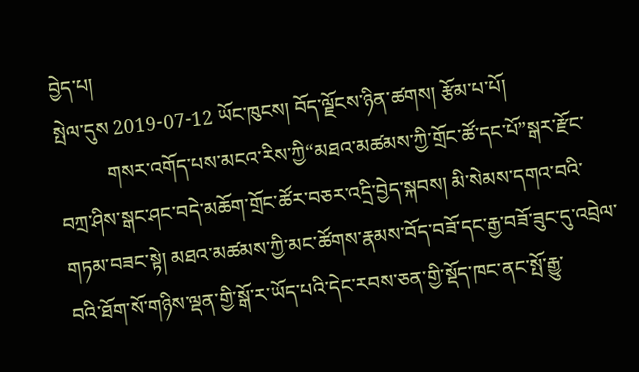བྱེད་པ།
སྤེལ་དུས 2019-07-12 ཡོང་ཁུངས། བོད་ལྗོངས་ཉིན་ཚགས། རྩོམ་པ་པོ།
          གསར་འགོད་པས་མངའ་རིས་ཀྱི“མཐའ་མཚམས་ཀྱི་གྲོང་ཚོ་དང་པོ”སྒར་རྫོང་བཀྲ་ཤིས་སྒང་ཤང་བདེ་མཆོག་གྲོང་ཚོར་བཅར་འདྲི་བྱེད་སྐབས། མི་སེམས་དགའ་བའི་གཏམ་བཟང་སྟེ། མཐའ་མཚམས་ཀྱི་མང་ཚོགས་རྣམས་བོད་བཟོ་དང་རྒྱ་བཟོ་ཟུང་དུ་འབྲེལ་བའི་ཐོག་སོ་གཉིས་ལྡན་གྱི་སྒོ་ར་ཡོད་པའི་དེང་རབས་ཅན་གྱི་སྡོད་ཁང་ནང་སྤོ་རྒྱུ་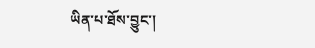ཡིན་པ་ཐོས་བྱུང་།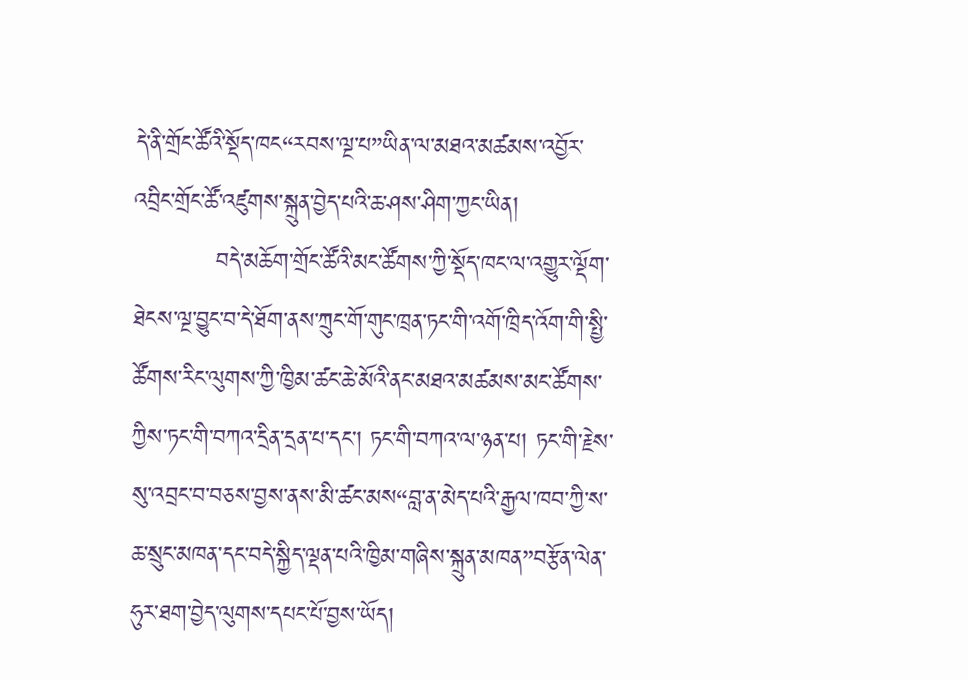དེ་ནི་གྲོང་ཚོའི་སྡོད་ཁང“རབས་ལྔ་པ”ཡིན་ལ་མཐའ་མཚམས་འབྱོར་འབྲིང་གྲོང་ཚོ་འཛུགས་སྐྲུན་བྱེད་པའི་ཆ་ཤས་ཤིག་ཀྱང་ཡིན།
          བདེ་མཆོག་གྲོང་ཚོའི་མང་ཚོགས་ཀྱི་སྡོད་ཁང་ལ་འགྱུར་ལྡོག་ཐེངས་ལྔ་བྱུང་བ་དེ་ཐོག་ནས་ཀྲུང་གོ་གུང་ཁྲན་ཏང་གི་འགོ་ཁྲིད་འོག་གི་སྤྱི་ཚོགས་རིང་ལུགས་ཀྱི་ཁྱིམ་ཚང་ཆེ་མོའི་ནང་མཐའ་མཚམས་མང་ཚོགས་ཀྱིས་ཏང་གི་བཀའ་དྲིན་དྲན་པ་དང་། ཏང་གི་བཀའ་ལ་ཉན་པ། ཏང་གི་རྗེས་སུ་འབྲང་བ་བཅས་བྱས་ནས་མི་ཚང་མས“བླ་ན་མེད་པའི་རྒྱལ་ཁབ་ཀྱི་ས་ཆ་སྲུང་མཁན་དང་བདེ་སྐྱིད་ལྡན་པའི་ཁྱིམ་གཞིས་སྐྲུན་མཁན”བརྩོན་ལེན་ཧུར་ཐག་བྱེད་ལུགས་དཔང་པོ་བྱས་ཡོད།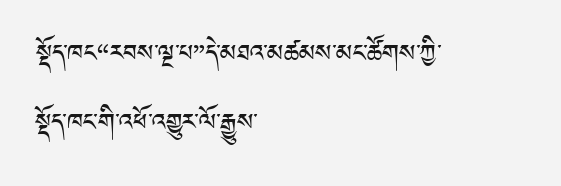སྡོད་ཁང“རབས་ལྔ་པ”དེ་མཐའ་མཚམས་མང་ཚོགས་ཀྱི་སྡོད་ཁང་གི་འཕོ་འགྱུར་ལོ་རྒྱུས་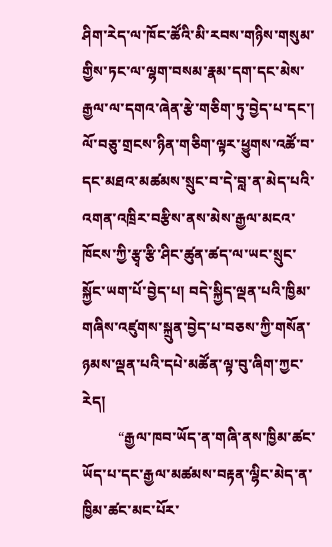ཤིག་རེད་ལ་ཁོང་ཚོའི་མི་རབས་གཉིས་གསུམ་གྱིས་ཏང་ལ་ལྷག་བསམ་རྣམ་དག་དང་མེས་རྒྱལ་ལ་དགའ་ཞེན་རྩེ་གཅིག་ཏུ་བྱེད་པ་དང་། ལོ་བཅུ་གྲངས་ཉིན་གཅིག་ལྟར་ཕྱུགས་འཚོ་བ་དང་མཐའ་མཚམས་སྲུང་བ་དེ་བླ་ན་མེད་པའི་འགན་འཁྲིར་བརྩིས་ནས་མེས་རྒྱལ་མངའ་ཁོངས་ཀྱི་རྩྭ་རྩི་ཤིང་ཚུན་ཚད་ལ་ཡང་སྲུང་སྐྱོང་ཡག་པོ་བྱེད་པ། བདེ་སྐྱིད་ལྡན་པའི་ཁྱིམ་གཞིས་འཛུགས་སྐྲུན་བྱེད་པ་བཅས་ཀྱི་གསོན་ཉམས་ལྡན་པའི་དཔེ་མཚོན་ལྟ་བུ་ཞིག་ཀྱང་རེད།
          “རྒྱལ་ཁབ་ཡོད་ན་གཞི་ནས་ཁྱིམ་ཚང་ཡོད་པ་དང་རྒྱལ་མཚམས་བརྟན་ལྷིང་མེད་ན་ཁྱིམ་ཚང་མང་པོར་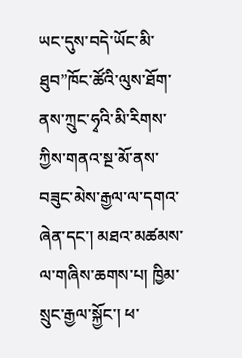ཡང་དུས་བདེ་ཡོང་མི་ཐུབ”ཁོང་ཚོའི་ལུས་ཐོག་ནས་ཀྲུང་ཧྭའི་མི་རིགས་ཀྱིས་གནའ་སྔ་མོ་ནས་བཟུང་མེས་རྒྱལ་ལ་དགའ་ཞེན་དང་། མཐའ་མཚམས་ལ་གཞིས་ཆགས་པ། ཁྱིམ་སྲུང་རྒྱལ་སྐྱོང་། ཕ་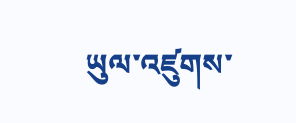ཡུལ་འཛུགས་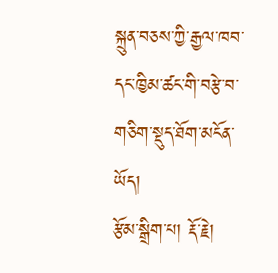སྐྲུན་བཅས་ཀྱི་རྒྱལ་ཁབ་དང་ཁྱིམ་ཚང་གི་བརྩེ་བ་གཅིག་སྡུད་ཐོག་མངོན་ཡོད།
རྩོམ་སྒྲིག་པ། རྡོ་རྗེ།